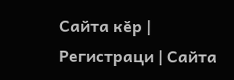Сайта кӗр | Регистраци | Сайта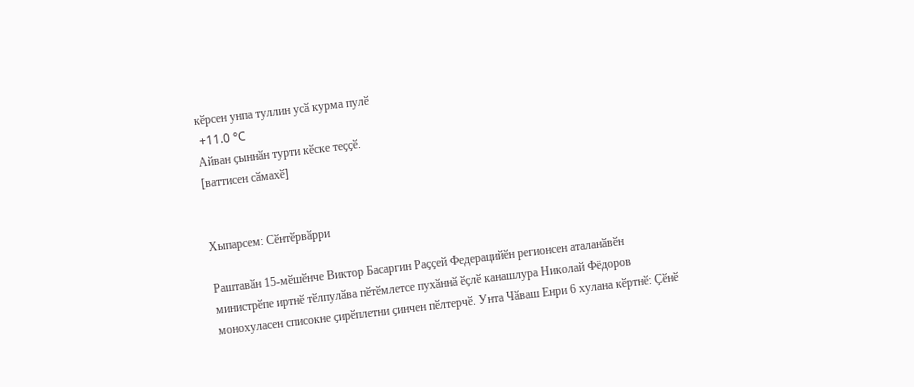кӗрсен унпа туллин усӑ курма пулӗ
 +11.0 °C
Айван ҫыннӑн турти кӗске теҫҫӗ.
[ваттисен сӑмахӗ]


Хыпарсем: Сӗнтӗрвӑрри

Раштавӑн 15-мӗшӗнче Виктор Басаргин Раҫҫей Федерацийӗн регионсен аталанӑвӗн министрӗпе иртнӗ тӗлпулӑва пӗтӗмлетсе пухӑннӑ ӗҫлӗ канашлура Николай Фёдоров монохуласен списокне ҫирӗплетни ҫинчен пӗлтерчӗ. Унта Чӑваш Енри 6 хулана кӗртнӗ: Ҫӗнӗ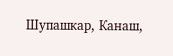Шупашкар, Канаш,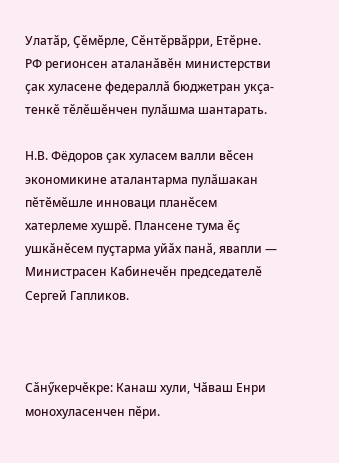Улатӑр, Ҫӗмӗрле, Сӗнтӗрвӑрри, Етӗрне. РФ регионсен аталанӑвӗн министерстви ҫак хуласене федераллӑ бюджетран укҫа-тенкӗ тӗлӗшӗнчен пулӑшма шантарать.

Н.В. Фёдоров ҫак хуласем валли вӗсен экономикине аталантарма пулӑшакан пӗтӗмӗшле инноваци планӗсем хатерлеме хушрӗ. Плансене тума ӗҫ ушкӑнӗсем пуҫтарма уйӑх панӑ, явапли — Министрасен Кабинечӗн председателӗ Сергей Гапликов.



Сӑнӳкерчӗкре: Канаш хули, Чӑваш Енри монохуласенчен пӗри.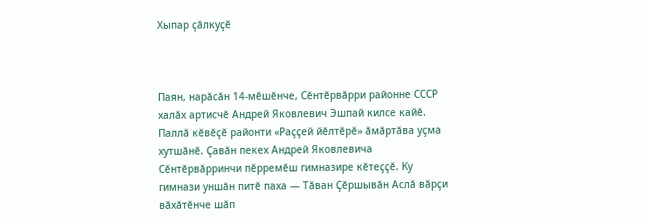Хыпар ҫӑлкуҫӗ



Паян, нарӑсӑн 14-мӗшӗнче, Сӗнтӗрвӑрри районне СССР халӑх артисчӗ Андрей Яковлевич Эшпай килсе кайӗ. Паллӑ кӗвӗҫӗ районти «Раҫҫей йӗлтӗрӗ» ӑмӑртӑва уҫма хутшӑнӗ. Ҫавӑн пекех Андрей Яковлевича Сӗнтӗрвӑрринчи пӗрремӗш гимназире кӗтеҫҫӗ. Ку гимнази уншӑн питӗ паха — Тӑван Ҫӗршывӑн Аслӑ вӑрҫи вӑхӑтӗнче шӑп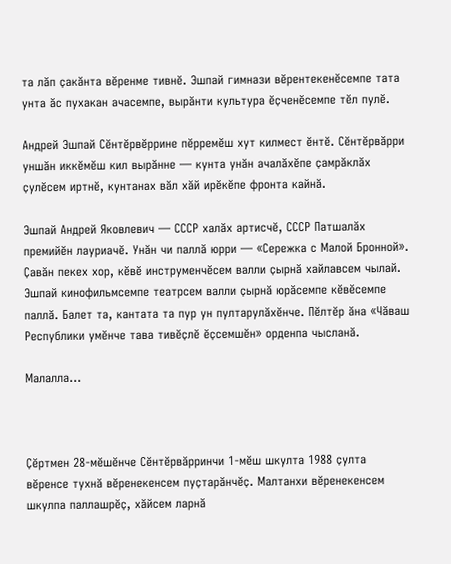та лӑп ҫакӑнта вӗренме тивнӗ. Эшпай гимнази вӗрентекенӗсемпе тата унта ӑс пухакан ачасемпе, вырӑнти культура ӗҫченӗсемпе тӗл пулӗ.

Андрей Эшпай Сӗнтӗрвӗррине пӗрремӗш хут килмест ӗнтӗ. Сӗнтӗрвӑрри уншӑн иккӗмӗш кил вырӑнне — кунта унӑн ачалӑхӗпе ҫамрӑклӑх ҫулӗсем иртнӗ, кунтанах вӑл хӑй ирӗкӗпе фронта кайнӑ.

Эшпай Андрей Яковлевич — СССР халӑх артисчӗ, СССР Патшалӑх премийӗн лауриачӗ. Унӑн чи паллӑ юрри — «Сережка с Малой Бронной». Ҫавӑн пекех хор, кӗвӗ инструменчӗсем валли ҫырнӑ хайлавсем чылай. Эшпай кинофильмсемпе театрсем валли ҫырнӑ юрӑсемпе кӗвӗсемпе паллӑ. Балет та, кантата та пур ун пултарулӑхӗнче. Пӗлтӗр ӑна «Чӑваш Республики умӗнче тава тивӗҫлӗ ӗҫсемшӗн» орденпа чысланӑ.

Малалла...



Ҫӗртмен 28-мӗшӗнче Сӗнтӗрвӑрринчи 1-мӗш шкулта 1988 ҫулта вӗренсе тухнӑ вӗренекенсем пуҫтарӑнчӗҫ. Малтанхи вӗренекенсем шкулпа паллашрӗҫ, хӑйсем ларнӑ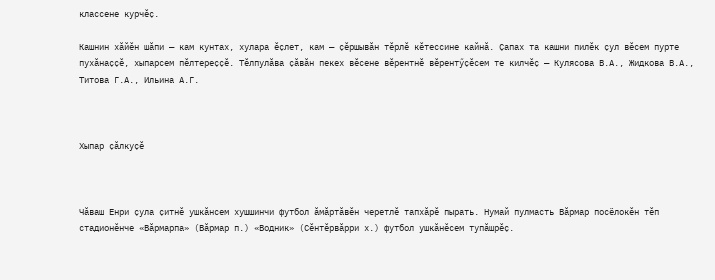классене курчӗҫ.

Кашнин хӑйӗн шӑпи — кам кунтах, хулара ӗҫлет, кам — ҫӗршывӑн тӗрлӗ кӗтессине кайнӑ. Ҫапах та кашни пилӗк ҫул вӗсем пурте пухӑнаҫҫӗ, хыпарсем пӗлтереҫҫӗ. Тӗлпулӑва ҫӑвӑн пекех вӗсене вӗрентнӗ вӗрентӳҫӗсем те килчӗҫ — Кулясова В.А., Жидкова В.А., Титова Г.А., Ильина А.Г.



Хыпар ҫӑлкуҫӗ



Чӑваш Енри ҫула ҫитнӗ ушкӑнсем хушшинчи футбол ӑмӑртӑвӗн черетлӗ тапхӑрӗ пырать. Нумай пулмасть Вӑрмар посёлокӗн тӗп стадионӗнче «Вӑрмарпа» (Вӑрмар п.) «Водник» (Сӗнтӗрвӑрри х.) футбол ушкӑнӗсем тупӑшрӗҫ.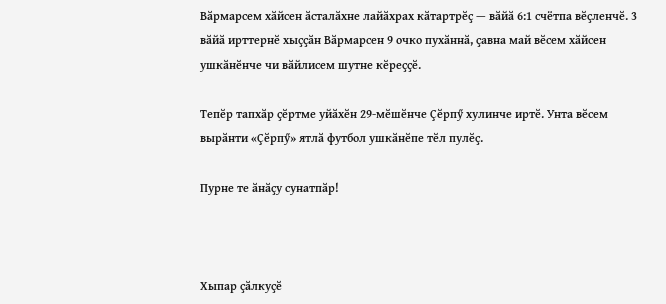Вӑрмарсем хӑйсен ӑсталӑхне лайӑхрах кӑтартрӗҫ — вӑйӑ 6:1 счётпа вӗҫленчӗ. 3 вӑйӑ ирттернӗ хыҫҫӑн Вӑрмарсен 9 очко пухӑннӑ, ҫавна май вӗсем хӑйсен ушкӑнӗнче чи вӑйлисем шутне кӗреҫҫӗ.

Тепӗр тапхӑр ҫӗртме уйӑхӗн 29-мӗшӗнче Ҫӗрпӳ хулинче иртӗ. Унта вӗсем вырӑнти «Ҫӗрпӳ» ятлӑ футбол ушкӑнӗпе тӗл пулӗҫ.

Пурне те ӑнӑҫу сунатпӑр!



Хыпар ҫӑлкуҫӗ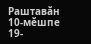Раштавӑн 10-мӗшпе 19-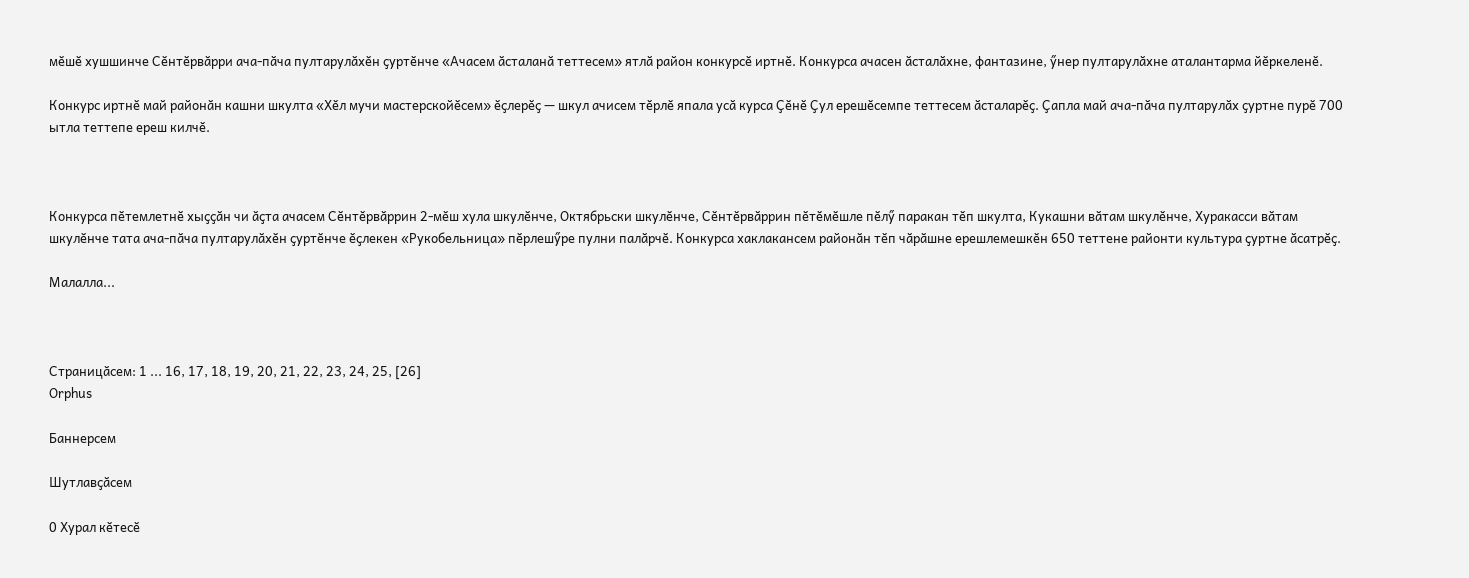мӗшӗ хушшинче Сӗнтӗрвӑрри ача-пӑча пултарулӑхӗн ҫуртӗнче «Ачасем ӑсталанӑ теттесем» ятлӑ район конкурсӗ иртнӗ. Конкурса ачасен ӑсталӑхне, фантазине, ӳнер пултарулӑхне аталантарма йӗркеленӗ.

Конкурс иртнӗ май районӑн кашни шкулта «Хӗл мучи мастерскойӗсем» ӗҫлерӗҫ — шкул ачисем тӗрлӗ япала усӑ курса Ҫӗнӗ Ҫул ерешӗсемпе теттесем ӑсталарӗҫ. Ҫапла май ача-пӑча пултарулӑх ҫуртне пурӗ 700 ытла теттепе ереш килчӗ.



Конкурса пӗтемлетнӗ хыҫҫӑн чи ӑҫта ачасем Сӗнтӗрвӑррин 2-мӗш хула шкулӗнче, Октябрьски шкулӗнче, Сӗнтӗрвӑррин пӗтӗмӗшле пӗлӳ паракан тӗп шкулта, Кукашни вӑтам шкулӗнче, Хуракасси вӑтам шкулӗнче тата ача-пӑча пултарулӑхӗн ҫуртӗнче ӗҫлекен «Рукобельница» пӗрлешӳре пулни палӑрчӗ. Конкурса хаклакансем районӑн тӗп чӑрӑшне ерешлемешкӗн 650 теттене районти культура ҫуртне ӑсатрӗҫ.

Малалла...



Страницӑсем: 1 ... 16, 17, 18, 19, 20, 21, 22, 23, 24, 25, [26]
Orphus

Баннерсем

Шутлавҫӑсем

0 Хурал кӗтесӗ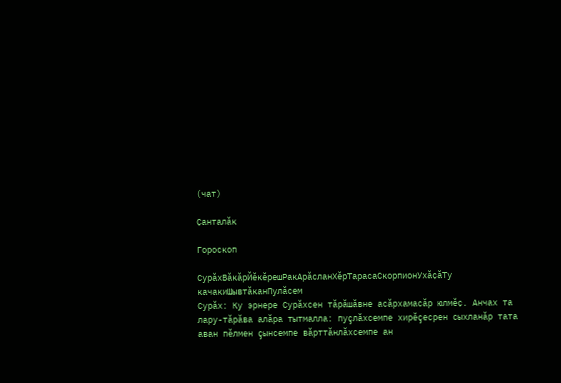(чат)

Ҫанталӑк

Гороскоп

СурӑхВӑкӑрЙӗкӗрешРакАрӑсланХӗрТарасаСкорпионУхӑҫӑТу качакиШывтӑканПулӑсем
Сурӑх: Ку эрнере Сурӑхсен тăрăшăвне асӑрхамасӑр юлмĕҫ. Анчах та лару-тӑрӑва алӑра тытмалла: пуçлăхсемпе хирĕçесрен сыхланăр тата аван пĕлмен çынсемпе вӑрттӑнлӑхсемпе ан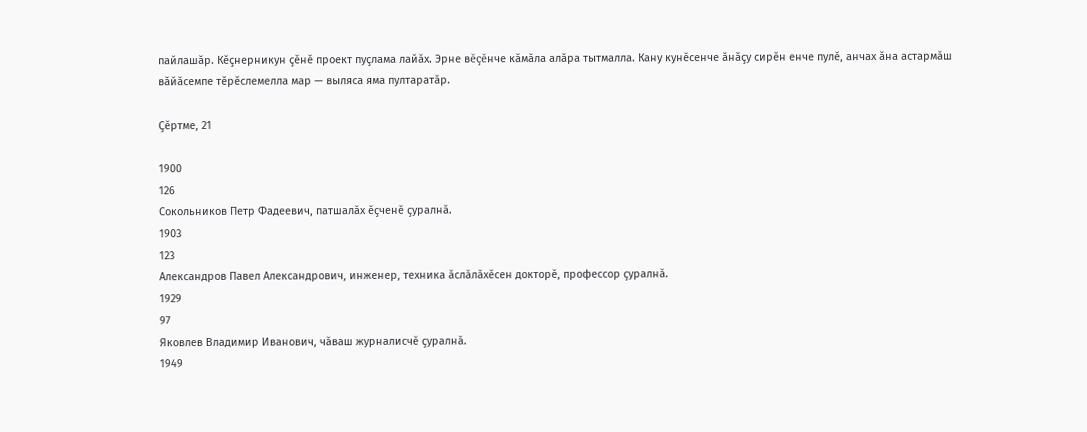пайлашăр. Кĕçнерникун çĕнĕ проект пуçлама лайӑх. Эрне вĕçĕнче кӑмӑла алӑра тытмалла. Кану кунӗсенче ăнăçу сирĕн енче пулĕ, анчах ăна астармӑш вăйӑсемпе тĕрĕслемелла мар — выляса яма пултаратăр.

Ҫӗртме, 21

1900
126
Сокольников Петр Фадеевич, патшалӑх ӗҫченӗ ҫуралнӑ.
1903
123
Александров Павел Александрович, инженер, техника ӑслӑлӑхӗсен докторӗ, профессор ҫуралнӑ.
1929
97
Яковлев Владимир Иванович, чӑваш журналисчӗ ҫуралнӑ.
1949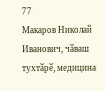77
Макаров Николай Иванович, чӑваш тухтӑрӗ, медицина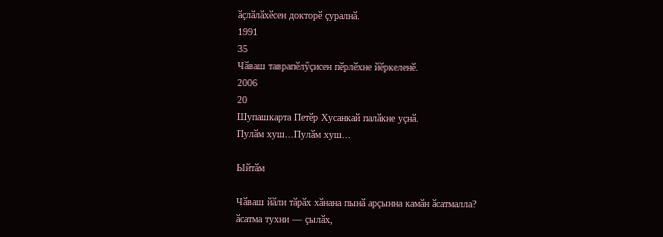ӑҫлӑлӑхӗсен докторӗ ҫуралнӑ.
1991
35
Чӑваш таврапӗлӳҫисен пӗрлӗхне йӗркеленӗ.
2006
20
Шупашкарта Петӗр Хусанкай палӑкне уҫнӑ.
Пулӑм хуш...Пулӑм хуш...

Ыйтӑм

Чӑваш йӑли тӑрӑх хӑнана пынӑ арҫынна камӑн ӑсатмалла?
ӑсатма тухни — ҫылӑх,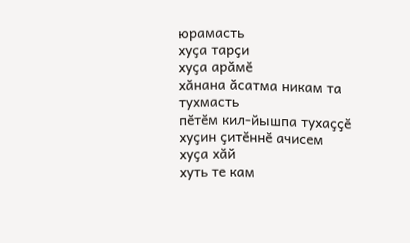юрамасть
хуҫа тарҫи
хуҫа арӑмӗ
хӑнана ӑсатма никам та тухмасть
пӗтӗм кил-йышпа тухаҫҫӗ
хуҫин ҫитӗннӗ ачисем
хуҫа хӑй
хуть те кам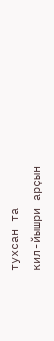тухсан та
кил-йышри арҫын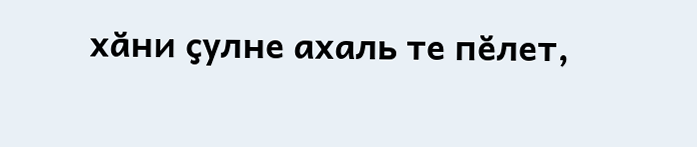хӑни ҫулне ахаль те пӗлет,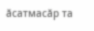ӑсатмасӑр та